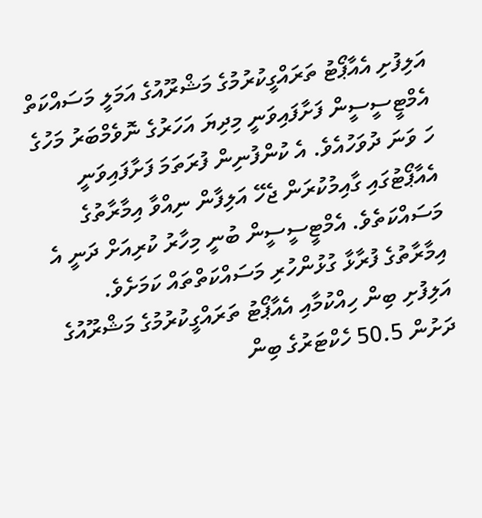އަލިފުށި އެއާޕޯޓު ތަރައްގީކުރުމުގެ މަޝްރޫއުގެ އަމަލީ މަސައްކަތް އެމްޓީސީސީން ފަށާފައިވަނީ މިދިޔަ އަހަރުގެ ނޮވެމްބަރު މަހުގެ ހަ ވަނަ ދުވަހުއެވެ. އެ ކުންފުނިން ފުރަތަމަ ފަށާފައިވަނީ އެއާޕޯޓުގައި ގާއިމުކުރަން ޖެހޭ އަލިފާން ނިއްވާ އިމާރާތުގެ މަސައްކަތެވެ. އެމްޓީސީސީން ބުނީ މިހާރު ކުރިއަށް ދަނީ އެ އިމާރާތުގެ ފުރާޅާ ގުޅުންހުރި މަސައްކަތްތައް ކަމަށެވެ.
އަލިފުށި ބިން ހިއްކުމާއި އެއާޕޯޓު ތަރައްގީކުރުމުގެ މަޝްރޫއުގެ ދަށުން 50.5 ހެކްޓަރުގެ ބިން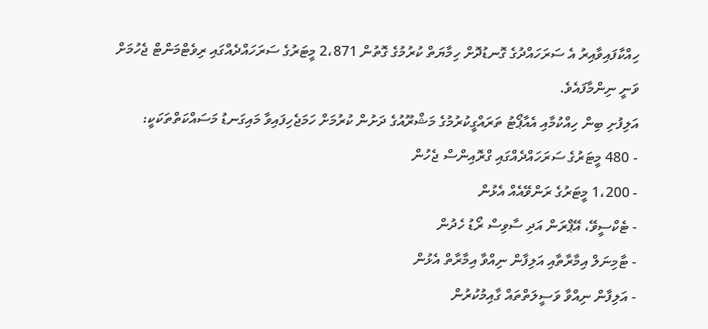ހިއްކާފައިވާއިރު އެ ސަރަހައްދުގެ ގޮނޑުދޮށް ހިމާޔަތް ކުރުމުގެ ގޮތުން 2،871 މީޓަރުގެ ސަރަހައްދެއްގައި ރިވެޓްމަންޓް ޖެހުމަށް ވަނީ ނިންމާފައެވެ.
އަލިފުށި ބިން ހިއްކުމާއި އެއާޕޯޓު ތަރައްގީކުރުމުގެ މަޝްރޫއުގެ ދަށުން ކުރުމަށް ހަމަޖެހިފައިވާ މައިގަނޑު މަސައްކަތްތަކަކީ:
- 480 މީޓަރުގެ ސަރަހައްދެއްގައި ގްރޮއިންސް ޖެހުން
- 1،200 މީޓަރުގެ ރަންވޭއެއް އެޅުން
- ޓެކްސީވޭ، އޭޕްރަން އަދި ސާވިސް ރޯޑު ހެދުން
- ޓާމިނަލް އިމާރާތާއި އަލިފާން ނިއްވާ އިމާރާތް އެޅުން
- އަލިފާން ނިއްވާ ވަސީލަތްތައް ގާއިމުކުރުން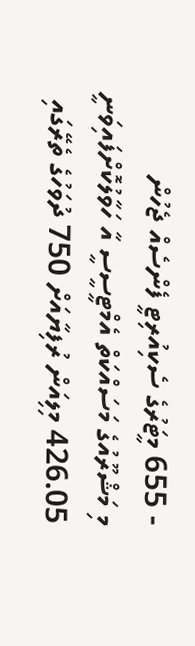- 655 މީޓަރުގެ ސެކިއުރިޓީ ފެންސެއް ޖެހުން
މި މަޝްރޫއުގެ މަސައްކަތް އެމްޓީސީސީ އާ ހަވާލުކޮށްފައިވަނީ 426.05 މިލިއަން ރުފިޔާއަށް 750 ދުވަހުގެ ތެރޭގައި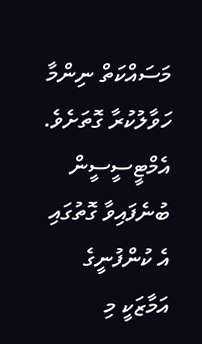މަސައްކަތް ނިންމާ ހަވާލުކުރާ ގޮތަށެވެ. އެމްޓީސީސީން ބުނެފައިވާ ގޮތުގައި އެ ކުންފުނީގެ އަމާޒަކީ މި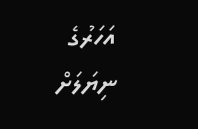އަހަރުގެ ނިޔަލަށް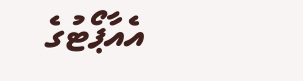އެއާޕޯޓުގެ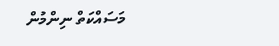މަސައްކަތް ނިންމުން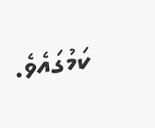ކަމުގައެވެ.